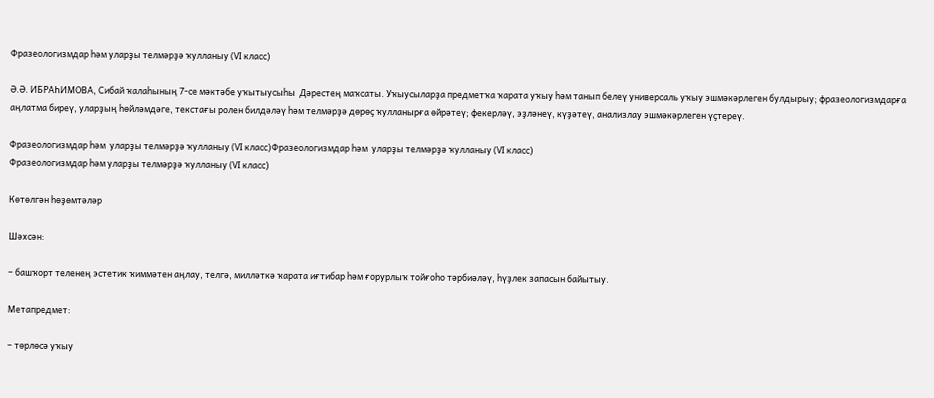Фразеологизмдар һәм уларҙы телмәрҙә ҡулланыу (VI класc)

Ә.Ә. ИБРАҺИМОВА, Сибай ҡалаһының 7-се мәктәбе уҡытыусыһы  Дәрестең маҡсаты. Уҡыусыларҙа предметҡа ҡарата уҡыу һәм танып белеү универсаль уҡыу эшмәкәрлеген булдырыу; фразеологизмдарға аңлатма биреү, уларҙың һөйләмдәге, текстағы ролен билдәләү һәм телмәрҙә дөрөҫ ҡулланырға өйрәтеү; фекерләү, эҙләнеү, күҙәтеү, анализлау эшмәкәрлеген үҫтереү.

Фразеологизмдар һәм  уларҙы телмәрҙә ҡулланыу (VI класc)Фразеологизмдар һәм  уларҙы телмәрҙә ҡулланыу (VI класc)
Фразеологизмдар һәм уларҙы телмәрҙә ҡулланыу (VI класc)

Көтөлгән һөҙөмтәләр

Шәхсән:

– башҡорт теленең эстетик ҡиммәтен аңлау, телгә, милләткә ҡарата иғтибар һәм ғорурлыҡ тойғоһо тәрбиәләү, һүҙлек запасын байытыу.

Метапредмет:

– төрлөсә уҡыу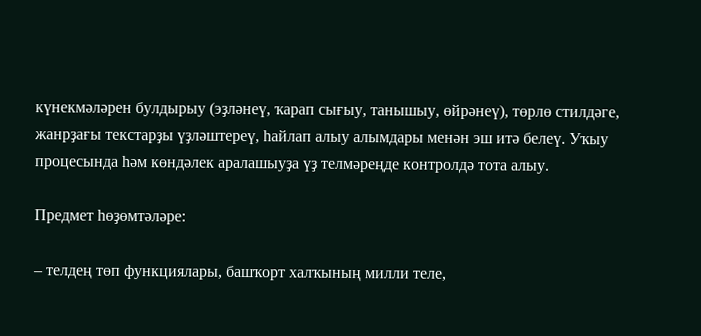күнекмәләрен булдырыу (эҙләнеү, ҡарап сығыу, танышыу, өйрәнеү), төрлө стилдәге, жанрҙағы текстарҙы үҙләштереү, һайлап алыу алымдары менән эш итә белеү. Уҡыу процесында һәм көндәлек аралашыуҙа үҙ телмәреңде контролдә тота алыу.

Предмет һөҙөмтәләре:

– телдең төп функциялары, башҡорт халҡының милли теле,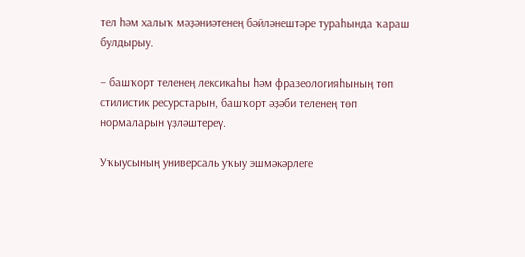тел һәм халыҡ мәҙәниәтенең бәйләнештәре тураһында ҡараш булдырыу.

– башҡорт теленең лексикаһы һәм фразеологияһының төп стилистик ресурстарын, башҡорт әҙәби теленең төп нормаларын үҙләштереү.

Уҡыусының универсаль уҡыу эшмәкәрлеге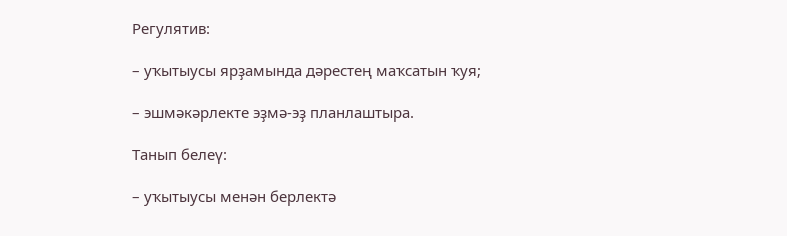Регулятив:

– уҡытыусы ярҙамында дәрестең маҡсатын ҡуя;

– эшмәкәрлекте эҙмә-эҙ планлаштыра.

Танып белеү:

– уҡытыусы менән берлектә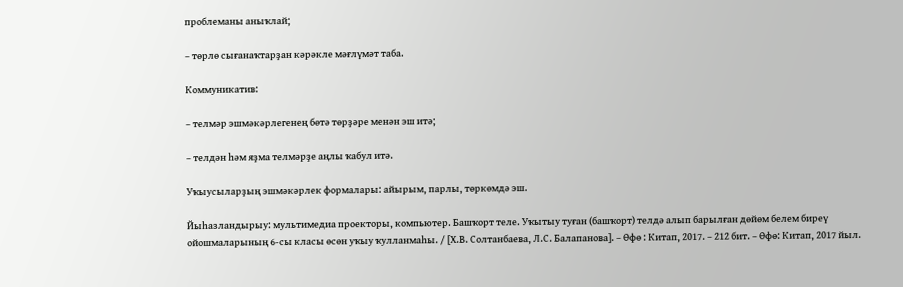проблеманы аныҡлай;

– төрлө сығанаҡтарҙан кәрәкле мәғлүмәт таба.

Коммуникатив:

– телмәр эшмәкәрлегенең бөтә төрҙәре менән эш итә;

– телдән һәм яҙма телмәрҙе аңлы ҡабул итә.

Уҡыусыларҙың эшмәкәрлек формалары: айырым, парлы, төркөмдә эш.

Йыһазландырыу: мультимедиа проекторы, компьютер. Башҡорт теле. Уҡытыу туған (башҡорт) телдә алып барылған дөйөм белем биреү ойошмаларының 6-сы класы өсөн уҡыу ҡулланмаһы. / [Х.В. Солтанбаева, Л.С. Балапанова]. – Өфө : Китап, 2017. – 212 бит. – Өфө: Китап, 2017 йыл.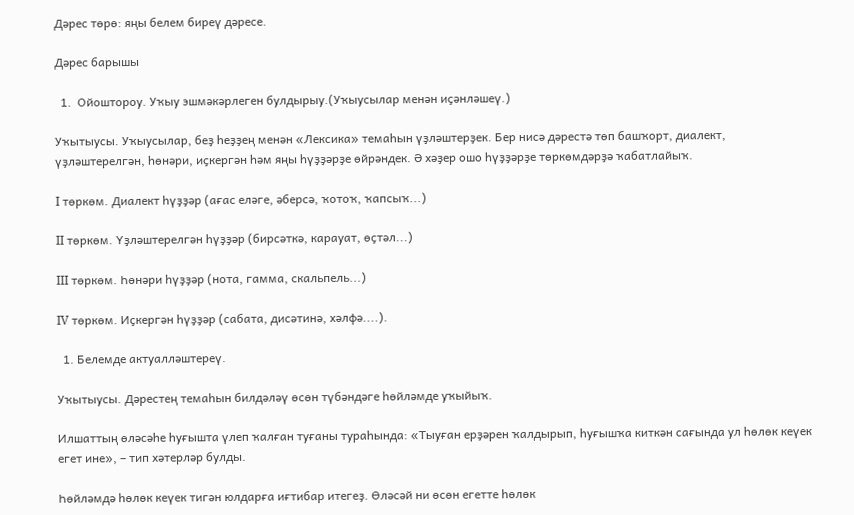Дәрес төрө: яңы белем биреү дәресе.

Дәрес барышы

  1.  Ойоштороу. Уҡыу эшмәкәрлеген булдырыу.(Уҡыусылар менән иҫәнләшеү.)

Уҡытыусы. Уҡыусылар, беҙ һеҙҙең менән «Лексика» темаһын үҙләштерҙек. Бер нисә дәрестә төп башҡорт, диалект, үҙләштерелгән, һөнәри, иҫкергән һәм яңы һүҙҙәрҙе өйрәндек. Ә хәҙер ошо һүҙҙәрҙе төркөмдәрҙә ҡабатлайыҡ.

I төркөм. Диалект һүҙҙәр (ағас еләге, әберсә, ҡотоҡ, ҡапсыҡ...)

II төркөм. Үҙләштерелгән һүҙҙәр (бирсәткә, карауат, өҫтәл...)

III төркөм. Һөнәри һүҙҙәр (нота, гамма, скальпель...)

IV төркөм. Иҫкергән һүҙҙәр (сабата, дисәтинә, хәлфә....).

  1. Белемде актуалләштереү.

Уҡытыусы. Дәрестең темаһын билдәләү өсөн түбәндәге һөйләмде уҡыйыҡ.

Илшаттың өләсәһе һуғышта үлеп ҡалған туғаны тураһында: «Тыуған ерҙәрен ҡалдырып, һуғышҡа киткән сағында ул һөлөк кеүек егет ине», – тип хәтерләр булды.

Һөйләмдә һөлөк кеүек тигән юлдарға иғтибар итегеҙ. Өләсәй ни өсөн егетте һөлөк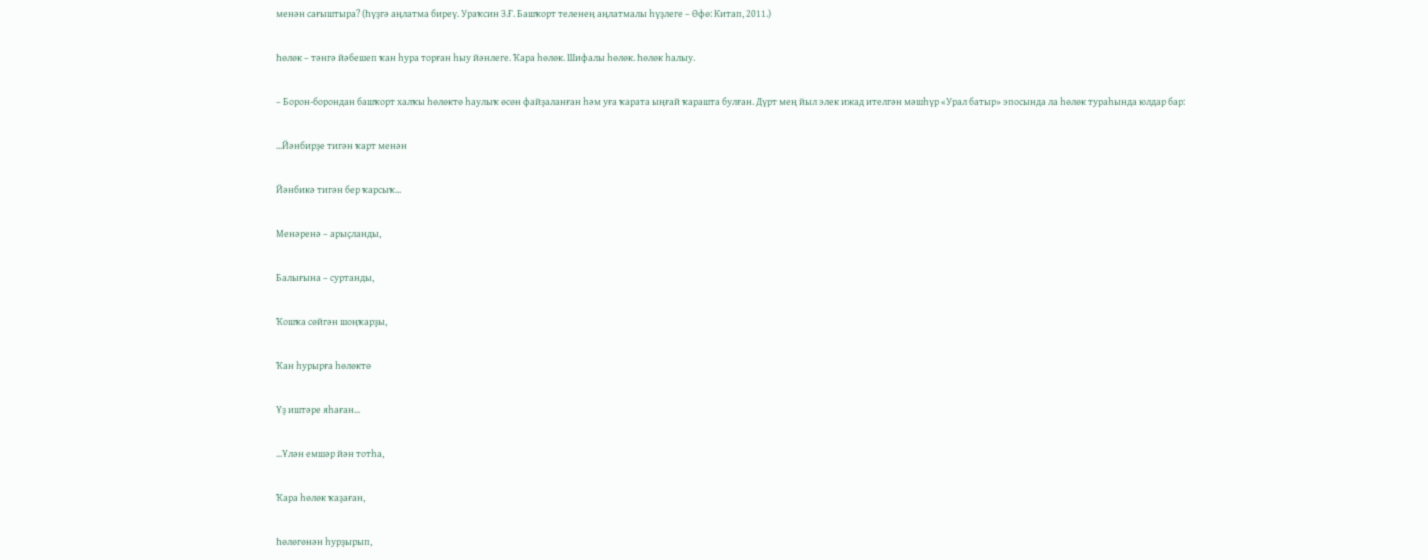менән сағыштыра? (Һүҙгә аңлатма биреү. Ураҡсин З.Ғ. Башҡорт теленең аңлатмалы һүҙлеге – Өфө: Китап, 2011.)

Һөлөк – тәнгә йәбешеп ҡан һура торған һыу йәнлеге. Ҡара һөлөк. Шифалы һөлөк. Һөлөк һалыу.

– Борон-борондан башҡорт халҡы һөлөктө һаулыҡ өсөн файҙаланған һәм уға ҡарата ыңғай ҡарашта булған. Дүрт мең йыл элек ижад ителгән мәшһүр «Урал батыр» эпосында ла һөлөк тураһында юлдар бар:

...Йәнбирҙе тигән ҡарт менән

Йәнбикә тигән бер ҡарсыҡ...

Менәренә – арыҫланды,

Балығына – суртанды,

Ҡошҡа сөйгән шоңҡарҙы,

Ҡан һурырға һөлөктө

Үҙ иштәре яһаған...

...Үлән емшәр йән тотһа,

Ҡара һөлөк ҡаҙаған,

Һөлөгөнән һурҙырып,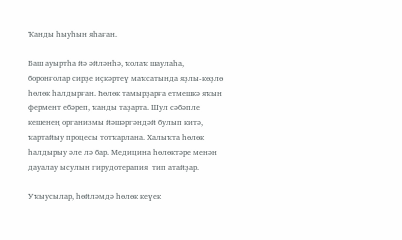Ҡанды һыуһын яһаған.

Баш ауыртһа йә әйләнһә, ҡолаҡ шаулаһа, боронғолар сирҙе иҫкәртеү маҡсатында яҙлы-көҙлө һөлөк һалдырған. Һөлөк тамырҙарға етмешкә яҡын фермент ебәреп, ҡанды таҙарта. Шул сәбәпле кешенең организмы йәшәргәндәй булып китә, ҡартайыу процесы тотҡарлана. Халыҡта һөлөк һалдырыу әле лә бар. Медицина һөлөктәре менән дауалау ысулын гирудотерапия  тип атайҙар.

Уҡыусылар, һөйләмдә һөлөк кеүек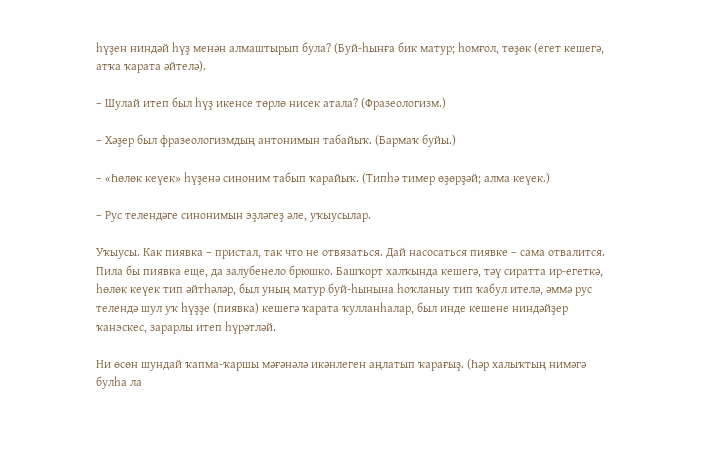һүҙен ниндәй һүҙ менән алмаштырып була? (Буй-һынға бик матур; һомғол, төҙөк (егет кешегә, атҡа ҡарата әйтелә).

– Шулай итеп был һүҙ икенсе төрлө нисек атала? (Фразеологизм.)

– Хәҙер был фразеологизмдың антонимын табайыҡ. (Бармаҡ буйы.)

– «Һөлөк кеүек» һүҙенә синоним табып ҡарайыҡ. (Типһә тимер өҙөрҙәй; алма кеүек.)

– Рус телендәге синонимын эҙләгеҙ әле, уҡыусылар.

Уҡыусы. Как пиявка – пристал, так что не отвязаться. Дай насосаться пиявке – сама отвалится. Пила бы пиявка еще, да залубенело брюшко. Башҡорт халҡында кешегә, тәү сиратта ир-егеткә, һөлөк кеүек тип әйтһәләр, был уның матур буй-һынына һоҡланыу тип ҡабул ителә, әммә рус телендә шул уҡ һүҙҙе (пиявка) кешегә ҡарата ҡулланһалар, был инде кешене ниндәйҙер ҡанэскес, зарарлы итеп һүрәтләй.

Ни өсөн шундай ҡапма-ҡаршы мәғәнәлә икәнлеген аңлатып ҡарағыҙ. (Һәр халыҡтың нимәгә булһа ла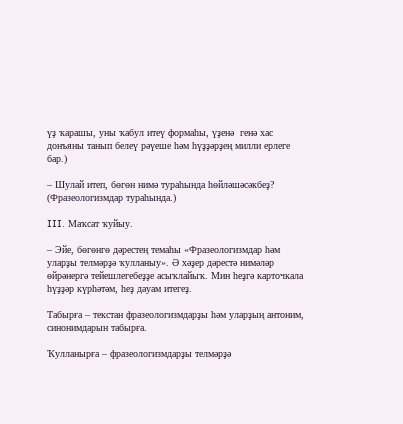үҙ ҡарашы, уны ҡабул итеү формаһы, үҙенә  генә хас донъяны танып белеү рәүеше һәм һүҙҙәрҙең милли ерлеге бар.)

– Шулай итеп, бөгөн нимә тураһында һөйләшәсәкбеҙ? (Фразеологизмдар тураһында.)

III. Маҡсат ҡуйыу.

– Эйе, бөгөнгө дәрестең темаһы «Фразеологизмдар һәм уларҙы телмәрҙә ҡулланыу». Ә хәҙер дәрестә нимәләр өйрәнергә тейешлегебеҙҙе асыҡлайыҡ. Мин һеҙгә карточкала һүҙҙәр күрһәтәм, һеҙ дауам итегеҙ.

Табырға – текстан фразеологизмдарҙы һәм уларҙың антоним, синонимдарын табырға.

Ҡулланырға – фразеологизмдарҙы телмәрҙә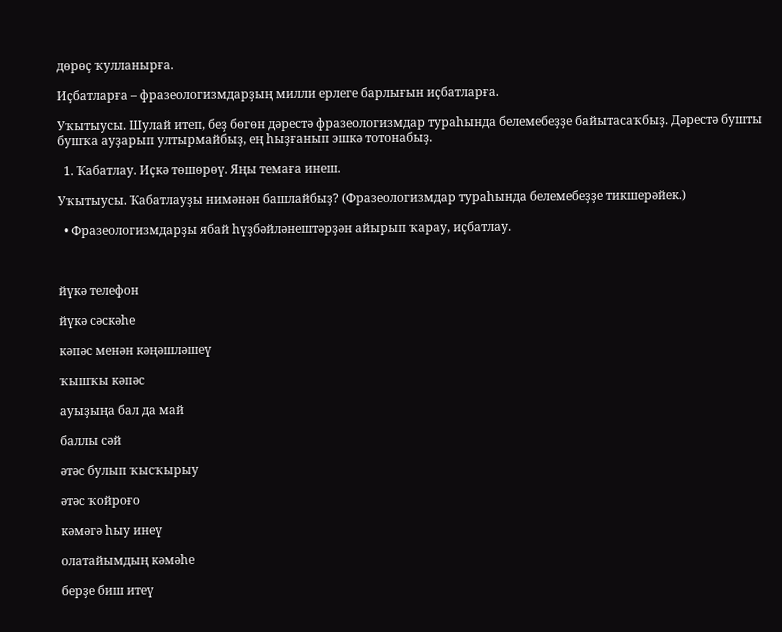дөрөҫ ҡулланырға.

Иҫбатларға – фразеологизмдарҙың милли ерлеге барлығын иҫбатларға.

Уҡытыусы. Шулай итеп, беҙ бөгөн дәрестә фразеологизмдар тураһында белемебеҙҙе байытасаҡбыҙ. Дәрестә бушты бушҡа ауҙарып ултырмайбыҙ, ең һыҙғанып эшкә тотонабыҙ.

  1. Ҡабатлау. Иҫкә төшөрөү. Яңы темаға инеш.

Уҡытыусы. Ҡабатлауҙы нимәнән башлайбыҙ? (Фразеологизмдар тураһында белемебеҙҙе тикшерәйек.)

  • Фразеологизмдарҙы ябай һүҙбәйләнештәрҙән айырып ҡарау, иҫбатлау.



йүкә телефон

йүкә сәскәһе

кәпәс менән кәңәшләшеү

ҡышҡы кәпәс

ауыҙыңа бал да май

баллы сәй

әтәс булып ҡысҡырыу

әтәс ҡойроғо

кәмәгә һыу инеү

олатайымдың кәмәһе

берҙе биш итеү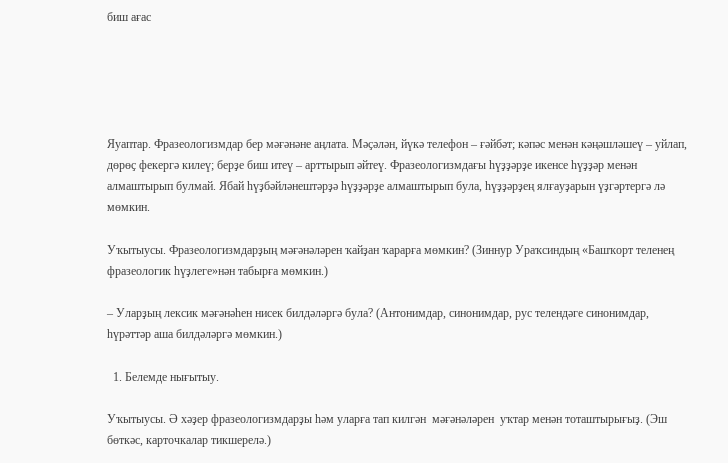биш ағас





Яуаптар. Фразеологизмдар бер мәғәнәне аңлата. Мәҫәлән, йүкә телефон – ғәйбәт; кәпәс менән кәңәшләшеү – уйлап, дөрөҫ фекергә килеү; берҙе биш итеү – арттырып әйтеү. Фразеологизмдағы һүҙҙәрҙе икенсе һүҙҙәр менән алмаштырып булмай. Ябай һүҙбәйләнештәрҙә һүҙҙәрҙе алмаштырып була, һүҙҙәрҙең ялғауҙарын үҙгәртергә лә мөмкин.

Уҡытыусы. Фразеологизмдарҙың мәғәнәләрен ҡайҙан ҡарарға мөмкин? (Зиннур Ураҡсиндың «Башҡорт теленең фразеологик һүҙлеге»нән табырға мөмкин.)

– Уларҙың лексик мәғәнәһен нисек билдәләргә була? (Антонимдар, синонимдар, рус телендәге синонимдар, һүрәттәр аша билдәләргә мөмкин.)

  1. Белемде нығытыу.

Уҡытыусы. Ә хәҙер фразеологизмдарҙы һәм уларға тап килгән  мәғәнәләрен  уҡтар менән тоташтырығыҙ. (Эш бөткәс, карточкалар тикшерелә.)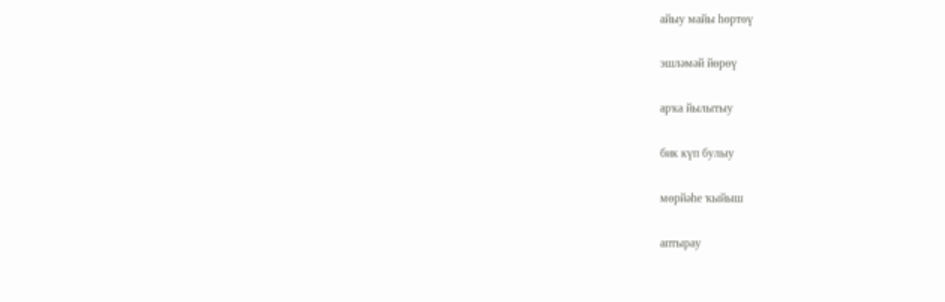айыу майы һөртөү

эшләмәй йөрөү

арҡа йылытыу

бик күп булыу

мөрйәһе ҡыйыш

аптырау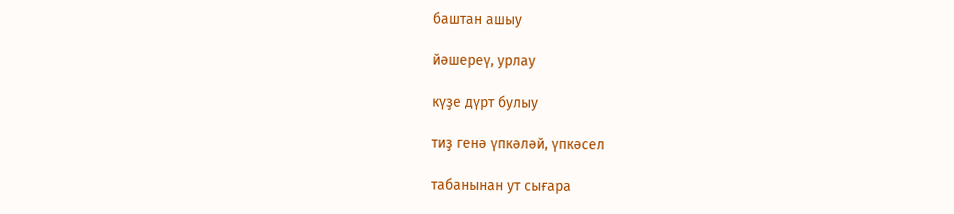баштан ашыу

йәшереү, урлау

күҙе дүрт булыу

тиҙ генә үпкәләй, үпкәсел

табанынан ут сығара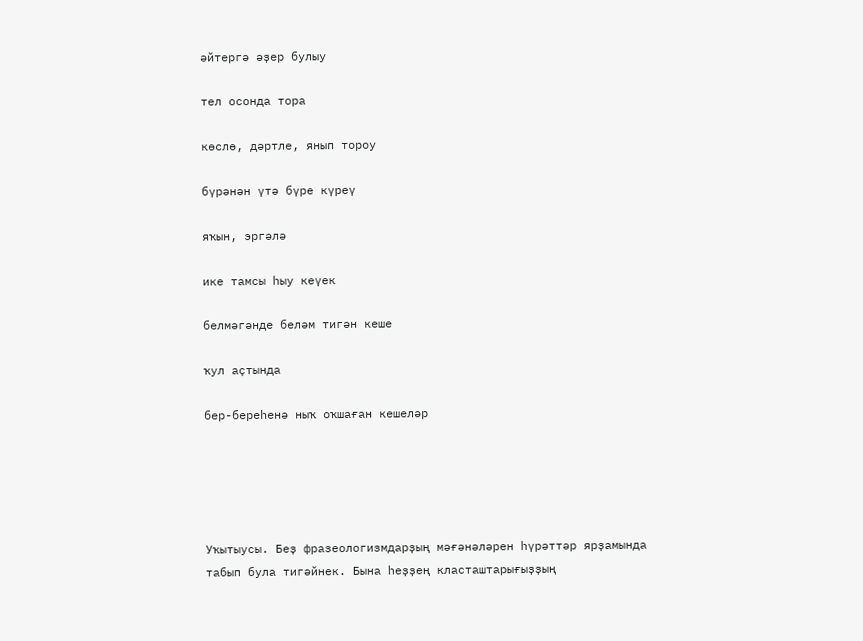әйтергә әҙер булыу

тел осонда тора

көслө, дәртле, янып тороу

бүрәнән үтә бүре күреү

яҡын, эргәлә

ике тамсы һыу кеүек

белмәгәнде беләм тигән кеше

ҡул аҫтында

бер-береһенә ныҡ оҡшаған кешеләр





Уҡытыусы. Беҙ фразеологизмдарҙың мәғәнәләрен һүрәттәр ярҙамында табып була тигәйнек. Бына һеҙҙең класташтарығыҙҙың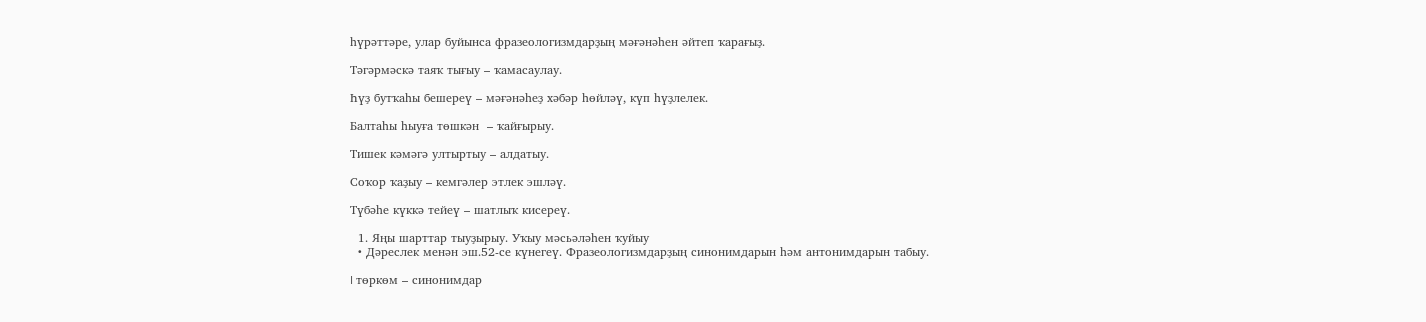һүрәттәре, улар буйынса фразеологизмдарҙың мәғәнәһен әйтеп ҡарағыҙ.

Тәгәрмәскә таяҡ тығыу – ҡамасаулау.

Һүҙ бутҡаһы бешереү – мәғәнәһеҙ хәбәр һөйләү, күп һүҙлелек.

Балтаһы һыуға төшкән  – ҡайғырыу.

Тишек кәмәгә ултыртыу – алдатыу.

Соҡор ҡаҙыу – кемгәлер этлек эшләү.

Түбәһе күккә тейеү – шатлыҡ кисереү.

  1. Яңы шарттар тыуҙырыу. Уҡыу мәсьәләһен ҡуйыу
  • Дәреслек менән эш.52-се күнегеү. Фразеологизмдарҙың синонимдарын һәм антонимдарын табыу.

I төркөм – синонимдар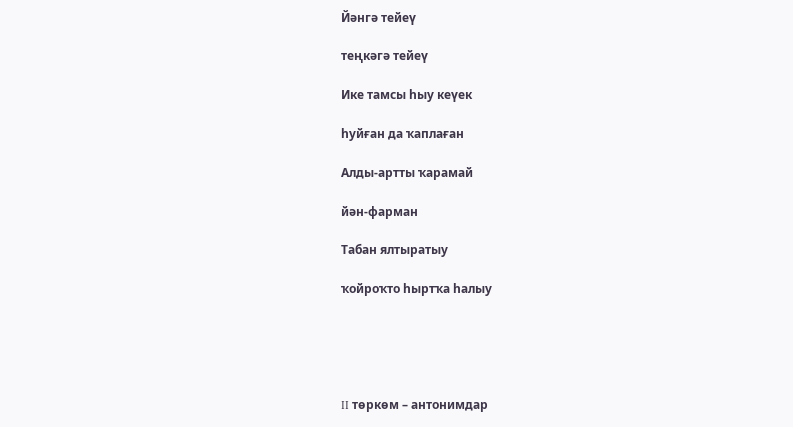Йәнгә тейеү

теңкәгә тейеү

Ике тамсы һыу кеүек

һуйған да ҡаплаған

Алды-артты ҡарамай

йән-фарман

Табан ялтыратыу

ҡойроҡто һыртҡа һалыу





II төркөм – антонимдар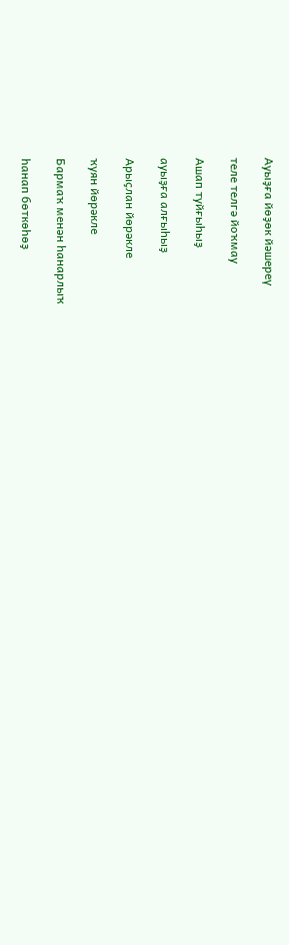Ауыҙға йөҙөк йәшереү

теле телгә йоҡмау

Ашап туйғыһыҙ

ауыҙға алғыһыҙ

Арыҫлан йөрәкле

ҡуян йөрәкле

Бармаҡ менән һанарлыҡ

һанап бөткөһөҙ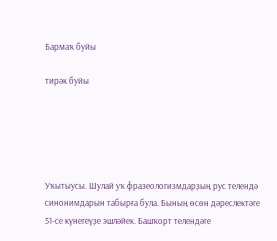Бармаҡ буйы

тирәк буйы





Уҡытыусы. Шулай уҡ фразеологизмдарҙың рус телендә синонимдарын табырға була. Бының өсөн дәреслектәге 51-се күнегеүҙе эшләйек. Башҡорт телендәге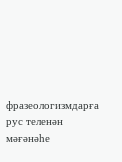фразеологизмдарға рус теленән мәғәнәһе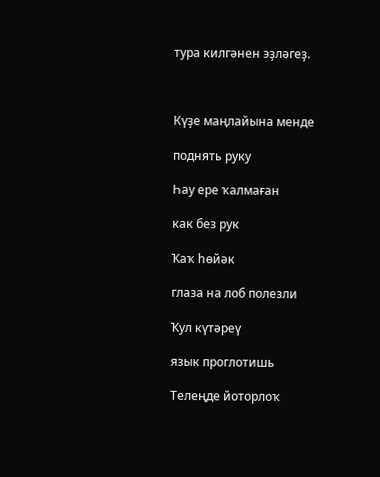тура килгәнен эҙләгеҙ.



Күҙе маңлайына менде

поднять руку

Һау ере ҡалмаған

как без рук

Ҡаҡ һөйәк

глаза на лоб полезли

Ҡул күтәреү

язык проглотишь

Телеңде йоторлоҡ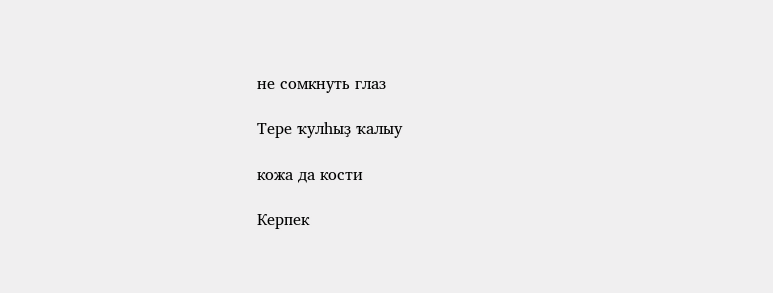не сомкнуть глаз

Тере ҡулһыҙ ҡалыу

кожа да кости

Керпек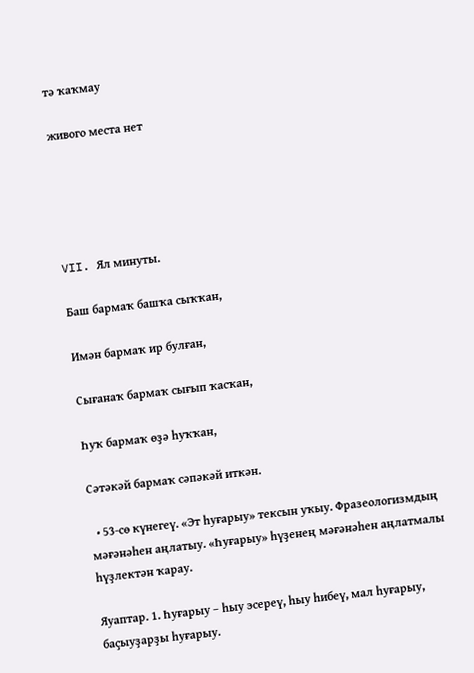тә ҡаҡмау

живого места нет





VII. Ял минуты.

Баш бармаҡ башҡа сыҡҡан,

Имән бармаҡ ир булған,

Сығанаҡ бармаҡ сығып ҡасҡан,

Һуҡ бармаҡ өҙә һуҡҡан,

Сәтәкәй бармаҡ сәпәкәй иткән.

  • 53-сө күнегеү. «Эт һуғарыу» тексын уҡыу. Фразеологизмдың мәғәнәһен аңлатыу. «Һуғарыу» һүҙенең мәғәнәһен аңлатмалы һүҙлектән ҡарау.

Яуаптар. 1. Һуғарыу – һыу эсереү, һыу һибеү, мал һуғарыу, баҫыуҙарҙы һуғарыу.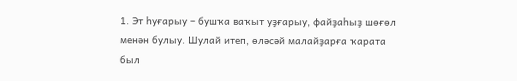1. Эт һуғарыу – бушҡа ваҡыт уҙғарыу, файҙаһыҙ шөғөл менән булыу. Шулай итеп, өләсәй малайҙарға ҡарата был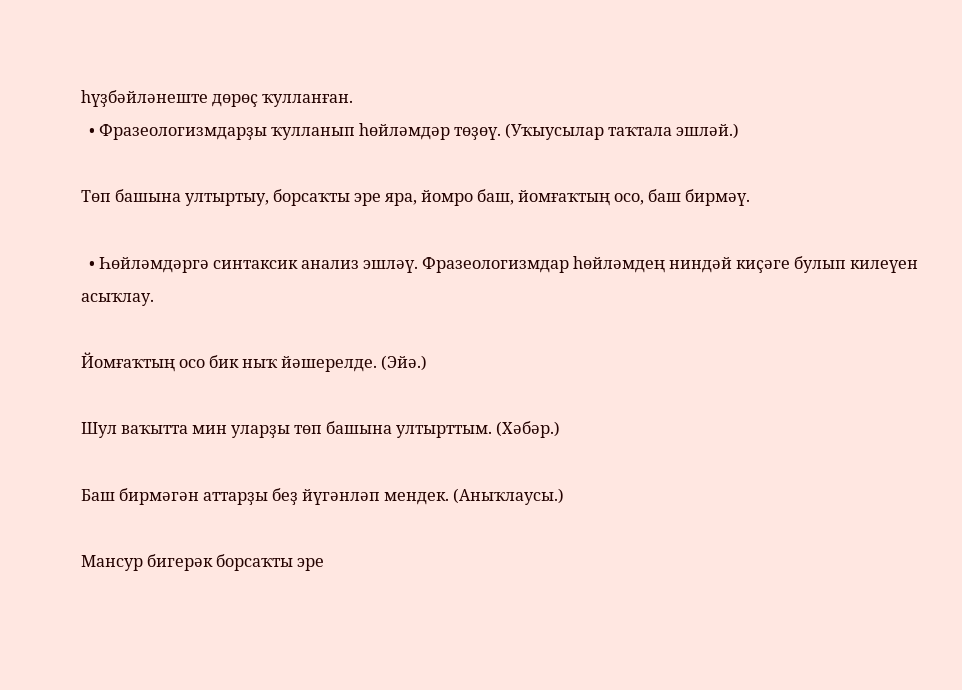һүҙбәйләнеште дөрөҫ ҡулланған.
  • Фразеологизмдарҙы ҡулланып һөйләмдәр төҙөү. (Уҡыусылар таҡтала эшләй.)

Төп башына ултыртыу, борсаҡты эре яра, йомро баш, йомғаҡтың осо, баш бирмәү.

  • Һөйләмдәргә синтаксик анализ эшләү. Фразеологизмдар һөйләмдең ниндәй киҫәге булып килеүен асыҡлау.

Йомғаҡтың осо бик ныҡ йәшерелде. (Эйә.)

Шул ваҡытта мин уларҙы төп башына ултырттым. (Хәбәр.)

Баш бирмәгән аттарҙы беҙ йүгәнләп мендек. (Аныҡлаусы.)

Мансур бигерәк борсаҡты эре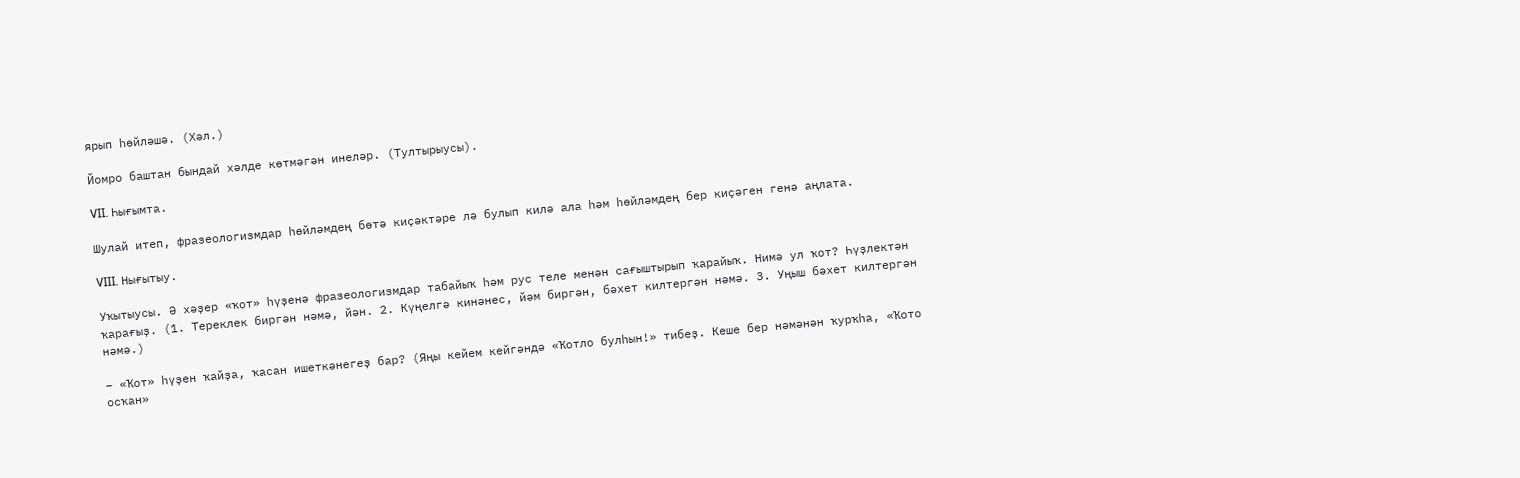ярып һөйләшә. (Хәл.)

Йомро баштан бындай хәлде көтмәгән инеләр. (Тултырыусы).

VII. Һығымта.

Шулай итеп, фразеологизмдар һөйләмдең бөтә киҫәктәре лә булып килә ала һәм һөйләмдең бер киҫәген генә аңлата.

VIII. Нығытыу.

Уҡытыусы. Ә хәҙер «ҡот» һүҙенә фразеологизмдар табайыҡ һәм рус теле менән сағыштырып ҡарайыҡ. Нимә ул ҡот? Һүҙлектән ҡарағыҙ. (1. Тереклек биргән нәмә, йән. 2. Күңелгә кинәнес, йәм биргән, бәхет килтергән нәмә. 3. Уңыш бәхет килтергән нәмә.)

– «Ҡот» һүҙен ҡайҙа, ҡасан ишеткәнегеҙ бар? (Яңы кейем кейгәндә «Ҡотло булһын!» тибеҙ. Кеше бер нәмәнән ҡурҡһа, «Ҡото осҡан»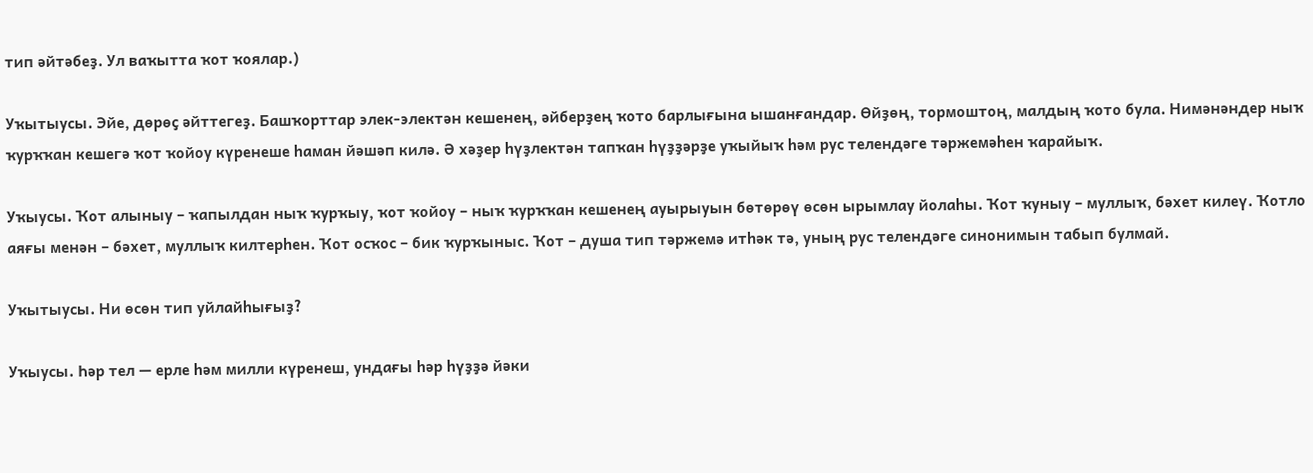тип әйтәбеҙ. Ул ваҡытта ҡот ҡоялар.)

Уҡытыусы. Эйе, дөрөҫ әйттегеҙ. Башҡорттар элек-электән кешенең, әйберҙең ҡото барлығына ышанғандар. Өйҙөң, тормоштоң, малдың ҡото була. Нимәнәндер ныҡ ҡурҡҡан кешегә ҡот ҡойоу күренеше һаман йәшәп килә. Ә хәҙер һүҙлектән тапҡан һүҙҙәрҙе уҡыйыҡ һәм рус телендәге тәржемәһен ҡарайыҡ.

Уҡыусы. Ҡот алыныу – ҡапылдан ныҡ ҡурҡыу, ҡот ҡойоу – ныҡ ҡурҡҡан кешенең ауырыуын бөтөрөү өсөн ырымлау йолаһы. Ҡот ҡуныу – муллыҡ, бәхет килеү. Ҡотло аяғы менән – бәхет, муллыҡ килтерһен. Ҡот осҡос – бик ҡурҡыныс. Ҡот – душа тип тәржемә итһәк тә, уның рус телендәге синонимын табып булмай.

Уҡытыусы. Ни өсөн тип уйлайһығыҙ?

Уҡыусы. Һәр тел — ерле һәм милли күренеш, ундағы һәр һүҙҙә йәки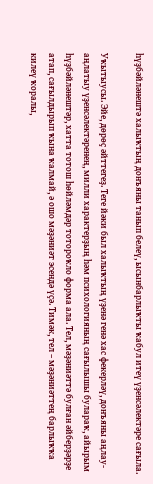һүҙбәйләнештә халыҡтың донъяны танып белеү, ысынбарлыҡты ҡабул итеү үҙенсәлектәре сағыла.

Уҡытыусы. Эйе, дөрөҫ әйттегеҙ. Теге йәки был халыҡтың үҙенә генә хас фекерләү, донъяны аңлау-аңлатыу үҙенсәлектәренең, милли характерҙың һәм психологияның сағылышы булараҡ, айырым һүҙбәйләнештәр, хатта тотош һөйләмдәр тотороҡло форма ала. Тел, мәҙәниәттә булған әйберҙәрҙе атап, сағылдырып ҡына ҡалмай, ә ошо мәҙәниәт эсендә үҫә. Тимәк, тел – мәҙәниәттең барлыҡҡа килеү ҡоралы,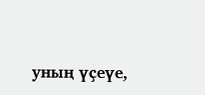уның үҫеүе,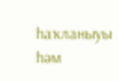һаҡланыуы һәм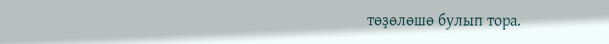төҙөлөшө булып тора.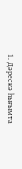1. Дәрескә һығымта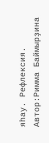яһау. Рефлексия.
Автор:Римма Баймырҙина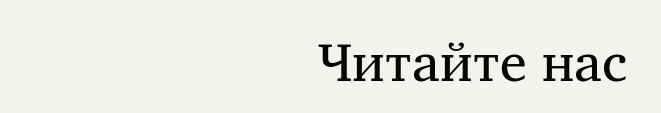Читайте нас